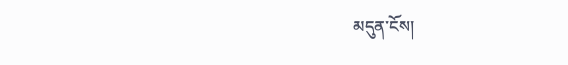མདུན་ངོས།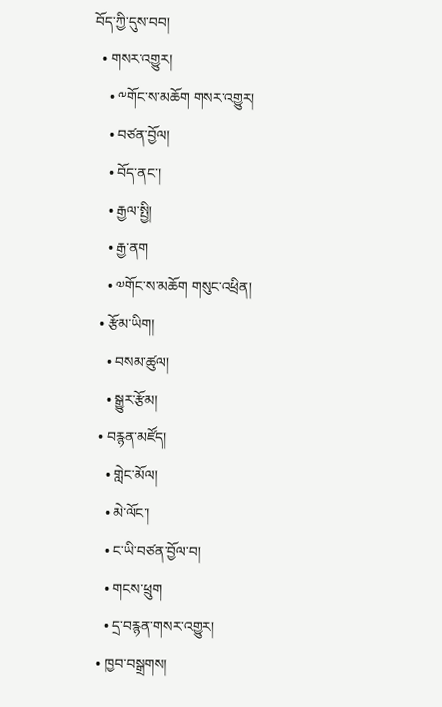བོད་ཀྱི་དུས་བབ།
  • གསར་འགྱུར།
    • ༸གོང་ས་མཆོག གསར་འགྱུར།
    • བཙན་བྱོལ།
    • བོད་ནང་།
    • རྒྱལ་སྤྱི།
    • རྒྱ་ནག
    • ༧གོང་ས་མཆོག གསུང་འཕྲིན།
  • རྩོམ་ཡིག།
    • བསམ་ཚུལ།
    • སྒྱུར་རྩོམ།
  • བརྙན་མཛོད།
    • གླེང་མོལ།
    • མེ་ལོང་།
    • ང་ཡི་བཙན་བྱོལ་བ།
    • གངས་ཕྲུག
    • དྲ་བརྙན་གསར་འགྱུར།
  • ཁྱབ་བསྒྲགས།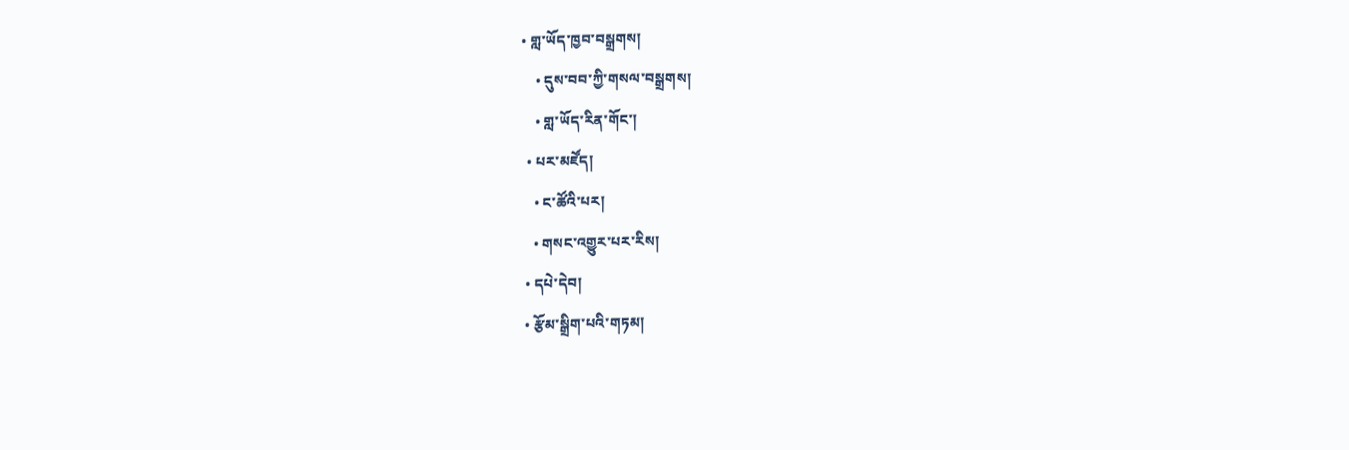• གླ་ཡོད་ཁྱབ་བསྒྲགས།
    • དུས་བབ་ཀྱི་གསལ་བསྒྲགས།
    • གླ་ཡོད་རིན་གོང་།
  • པར་མཛོད།
    • ང་ཚོའི་པར།
    • གསང་འགྱུར་པར་རིས།
  • དཔེ་དེབ།
  • རྩོམ་སྒྲིག་པའི་གཏམ།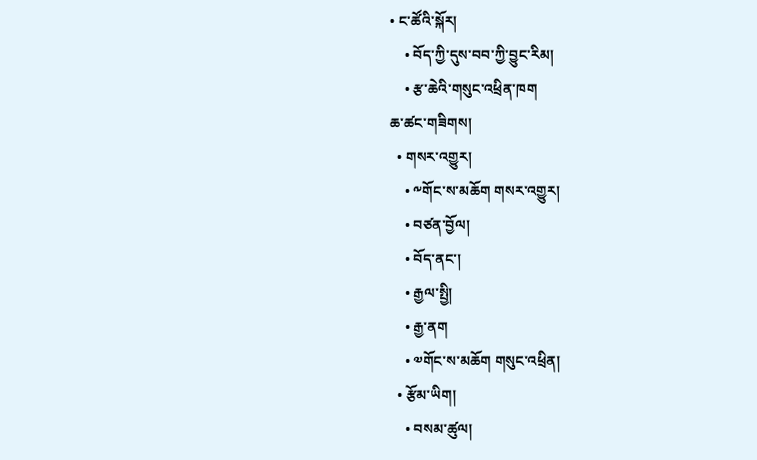• ང་ཚོའི་སྐོར།
    • བོད་ཀྱི་དུས་བབ་ཀྱི་བྱུང་རིམ།
    • རྩ་ཆེའི་གསུང་འཕྲིན་ཁག
ཆ་ཚང་གཟིགས།
  • གསར་འགྱུར།
    • ༸གོང་ས་མཆོག གསར་འགྱུར།
    • བཙན་བྱོལ།
    • བོད་ནང་།
    • རྒྱལ་སྤྱི།
    • རྒྱ་ནག
    • ༧གོང་ས་མཆོག གསུང་འཕྲིན།
  • རྩོམ་ཡིག།
    • བསམ་ཚུལ།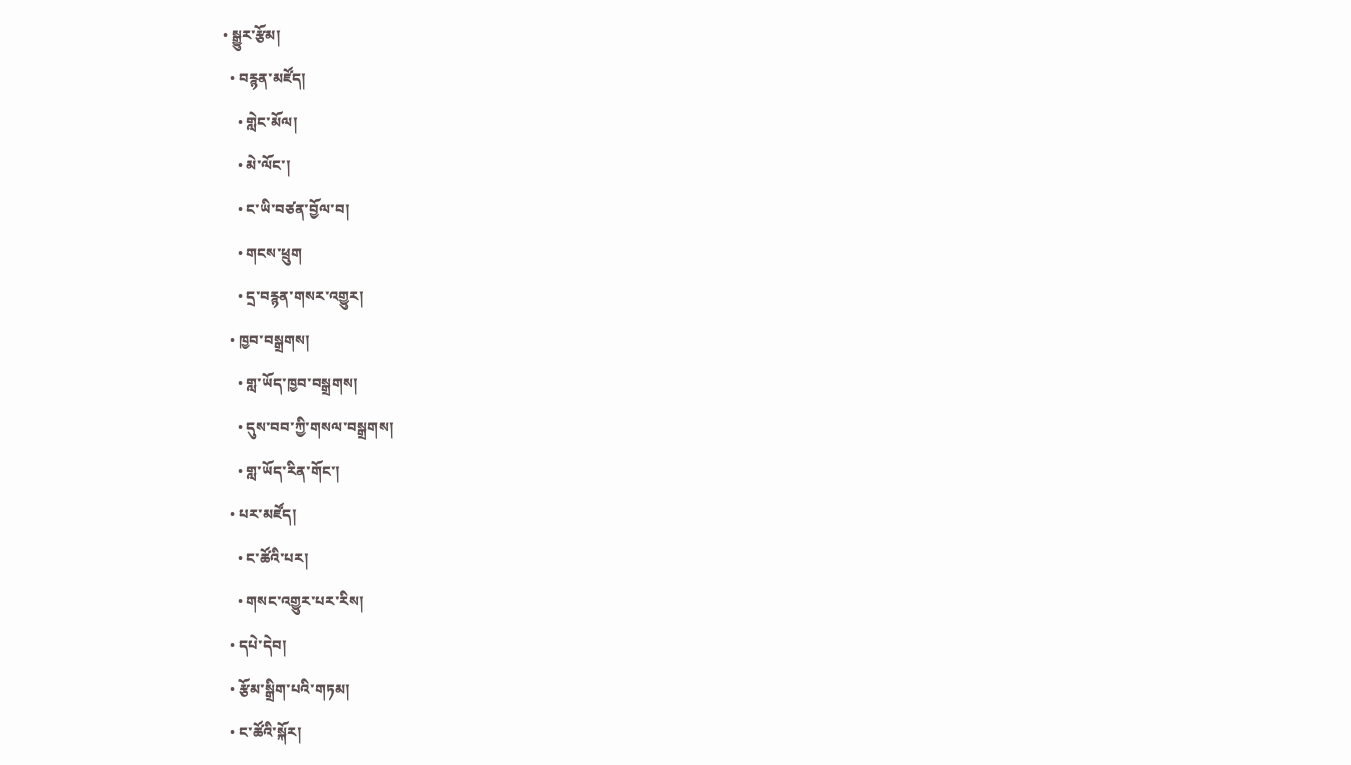• སྒྱུར་རྩོམ།
  • བརྙན་མཛོད།
    • གླེང་མོལ།
    • མེ་ལོང་།
    • ང་ཡི་བཙན་བྱོལ་བ།
    • གངས་ཕྲུག
    • དྲ་བརྙན་གསར་འགྱུར།
  • ཁྱབ་བསྒྲགས།
    • གླ་ཡོད་ཁྱབ་བསྒྲགས།
    • དུས་བབ་ཀྱི་གསལ་བསྒྲགས།
    • གླ་ཡོད་རིན་གོང་།
  • པར་མཛོད།
    • ང་ཚོའི་པར།
    • གསང་འགྱུར་པར་རིས།
  • དཔེ་དེབ།
  • རྩོམ་སྒྲིག་པའི་གཏམ།
  • ང་ཚོའི་སྐོར།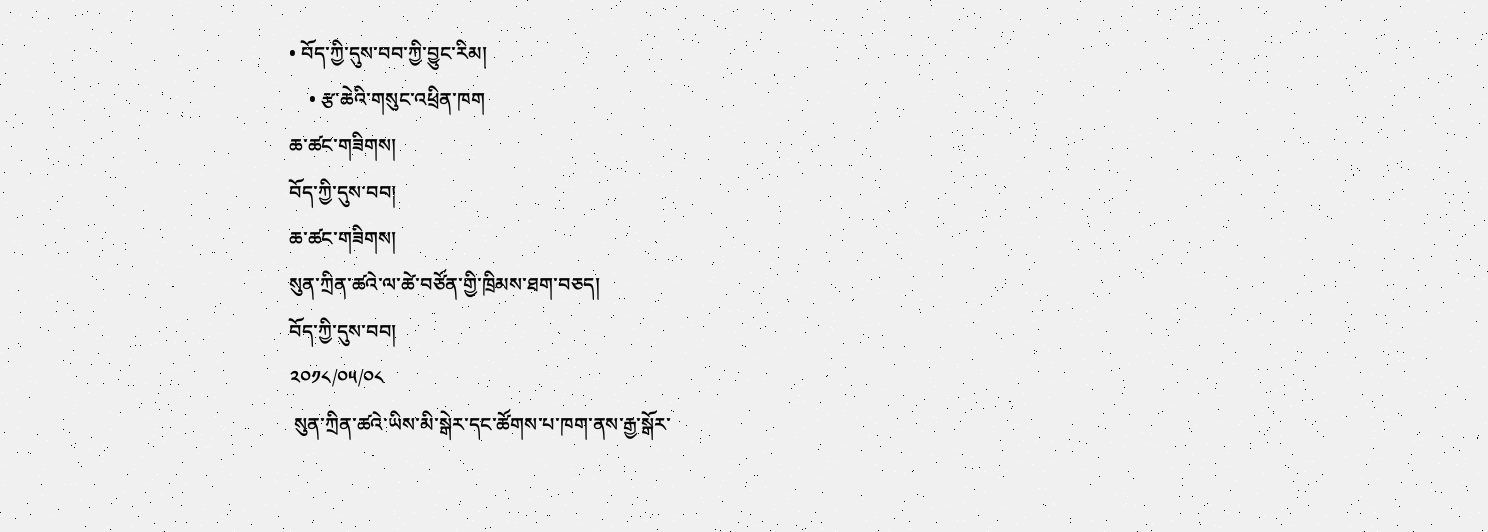• བོད་ཀྱི་དུས་བབ་ཀྱི་བྱུང་རིམ།
    • རྩ་ཆེའི་གསུང་འཕྲིན་ཁག
ཆ་ཚང་གཟིགས།
བོད་ཀྱི་དུས་བབ།
ཆ་ཚང་གཟིགས།
སུན་ཀྲིན་ཚའེ་ལ་ཚེ་བཙོན་གྱི་ཁྲིམས་ཐག་བཅད།
བོད་ཀྱི་དུས་བབ།
༢༠༡༨/༠༥/༠༨
 སུན་ཀྲིན་ཚའེ་ཡིས་མི་སྒེར་དང་ཚོགས་པ་ཁག་ནས་རྒྱ་སྒོར་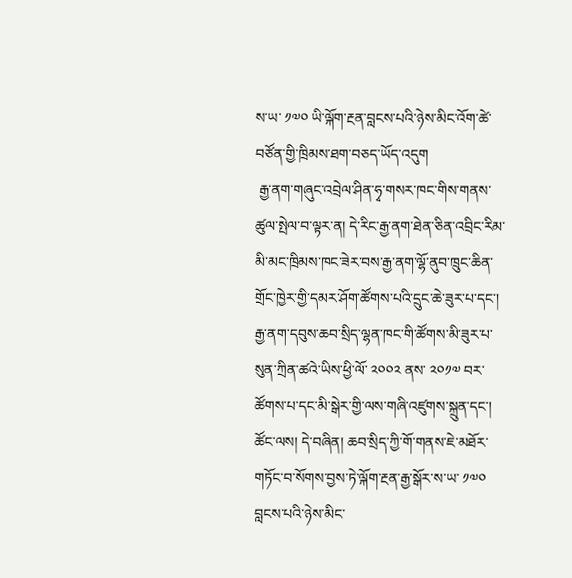ས་ཡ་ ༡༧༠ ཡི་ལྐོག་རྔན་བླངས་པའི་ཉེས་མིང་འོག་ཚེ་བཙོན་གྱི་ཁྲིམས་ཐག་བཅད་ཡོད་འདུག
 རྒྱ་ནག་གཞུང་འབྲེལ་ཤིན་ཧྭ་གསར་ཁང་གིས་གནས་ཚུལ་སྤེལ་བ་ལྟར་ན། དེ་རིང་རྒྱ་ནག་ཐེན་ཅིན་འབྲིང་རིམ་མི་མང་ཁྲིམས་ཁང་ཟེར་བས་རྒྱ་ནག་ལྷོ་ནུབ་ཁྲུང་ཆིན་གྲོང་ཁྱེར་གྱི་དམར་ཤོག་ཚོགས་པའི་དྲུང་ཆེ་ཟུར་པ་དང་། རྒྱ་ནག་དབུས་ཆབ་སྲིད་ལྷན་ཁང་གི་ཚོགས་མི་ཟུར་པ་སུན་ཀྲིན་ཚའེ་ཡིས་ཕྱི་ལོ་ ༢༠༠༢ ནས་ ༢༠༡༧ བར་ཚོགས་པ་དང་མི་སྒེར་གྱི་ལས་གཞི་འཛུགས་སྐྲུན་དང་། ཚོང་ལས། དེ་བཞིན། ཆབ་སྲིད་ཀྱི་གོ་གནས་ཇེ་མཐོར་གཏོང་བ་སོགས་བྱས་ཏེ་ལྐོག་རྔན་རྒྱ་སྒོར་ས་ཡ་ ༡༧༠ བླངས་པའི་ཉེས་མིང་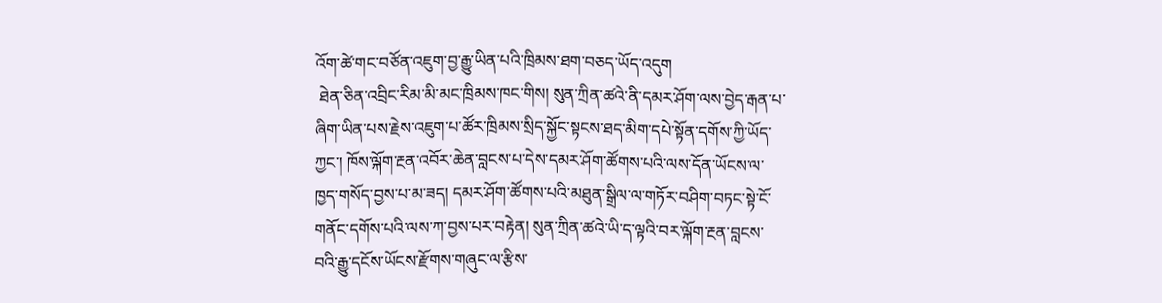འོག་ཚེ་གང་བཙོན་འཇུག་བྱ་རྒྱུ་ཡིན་པའི་ཁྲིམས་ཐག་བཅད་ཡོད་འདུག
 ཐེན་ཅིན་འབྲིང་རིམ་མི་མང་ཁྲིམས་ཁང་གིས། སུན་ཀྲིན་ཚའེ་ནི་དམར་ཤོག་ལས་བྱེད་རྒན་པ་ཞིག་ཡིན་པས་རྗེས་འཇུག་པ་ཚོར་ཁྲིམས་སྲིད་སྐྱོང་སྟངས་ཐད་མིག་དཔེ་སྟོན་དགོས་ཀྱི་ཡོད་ཀྱང་། ཁོས་ལྐོག་རྔན་འབོར་ཆེན་བླངས་པ་དེས་དམར་ཤོག་ཚོགས་པའི་ལས་དོན་ཡོངས་ལ་ཁྱད་གསོད་བྱས་པ་མ་ཟད། དམར་ཤོག་ཚོགས་པའི་མཐུན་སྒྲིལ་ལ་གཏོར་བཤིག་བཏང་སྟེ་ངོ་གནོང་དགོས་པའི་ལས་ཀ་བྱས་པར་བརྟེན། སུན་ཀྲིན་ཚའེ་ཡི་ད་ལྟའི་བར་ལྐོག་རྔན་བླངས་བའི་རྒྱུ་དངོས་ཡོངས་རྫོགས་གཞུང་ལ་རྩིས་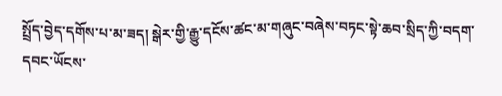སྤྲོད་བྱེད་དགོས་པ་མ་ཟད། སྒེར་གྱི་རྒྱུ་དངོས་ཚང་མ་གཞུང་བཞེས་བཏང་སྟེ་ཆབ་སྲིད་ཀྱི་བདག་དབང་ཡོངས་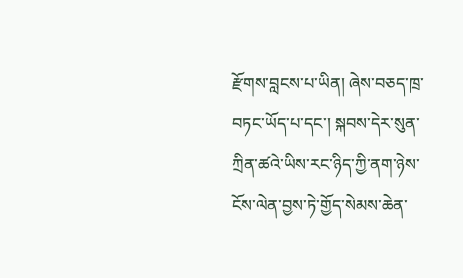རྫོགས་བླངས་པ་ཡིན། ཞེས་བཅད་ཁྲ་བཏང་ཡོད་པ་དང་། སྐབས་དེར་སུན་ཀྲིན་ཚའེ་ཡིས་རང་ཉིད་ཀྱི་ནག་ཉེས་ངོས་ལེན་བྱས་ཏེ་གྱོད་སེམས་ཆེན་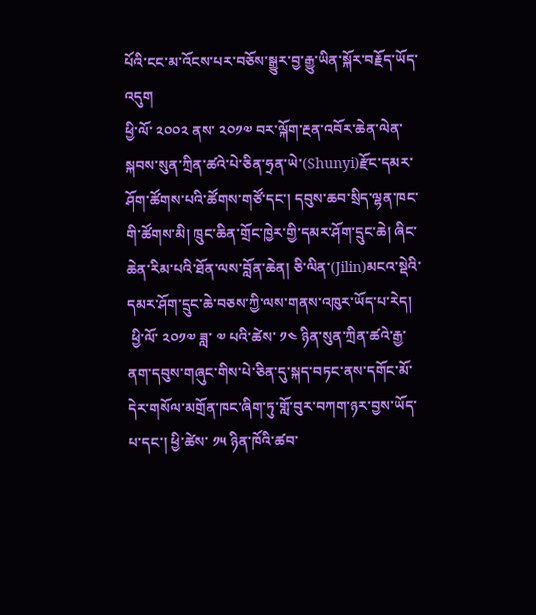པོའི་ངང་མ་འོངས་པར་བཅོས་སྒྱུར་བྱ་རྒྱུ་ཡིན་སྐོར་བརྗོད་ཡོད་འདུག
ཕྱི་ལོ་ ༢༠༠༢ ནས་ ༢༠༡༧ བར་ལྐོག་རྔན་འབོར་ཆེན་ལེན་སྐབས་སུན་ཀྲིན་ཚའེ་པེ་ཅིན་ཧྲན་ཡེ་(Shunyi)རྫོང་དམར་ཤོག་ཚོགས་པའི་ཚོགས་གཙོ་དང་། དབུས་ཆབ་སྲིད་ལྷན་ཁང་གི་ཚོགས་མི། ཁྲུང་ཆིན་གྲོང་ཁྱེར་གྱི་དམར་ཤོག་དྲུང་ཆེ། ཞིང་ཆེན་རིམ་པའི་ཐོན་ལས་བློན་ཆེན། ཅི་ལིན་(Jilin)མངའ་སྡེའི་དམར་ཤོག་དྲུང་ཆེ་བཅས་ཀྱི་ལས་གནས་འཁུར་ཡོད་པ་རེད།
 ཕྱི་ལོ་ ༢༠༡༧ ཟླ་ ༧ པའི་ཚེས་ ༡༤ ཉིན་སུན་ཀྲིན་ཚའེ་རྒྱ་ནག་དབུས་གཞུང་གིས་པེ་ཅིན་དུ་སྐད་བཏང་ནས་དགོང་མོ་དེར་གསོལ་མགྲོན་ཁང་ཞིག་ཏུ་གློ་བུར་བཀག་ཉར་བྱས་ཡོད་པ་དང་། ཕྱི་ཚེས་ ༡༥ ཉིན་ཁོའི་ཚབ་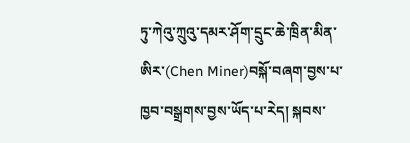ཏུ་ཀེའུ་ཀྲུའུ་དམར་ཤོག་དྲུང་ཆེ་ཁྲིན་མིན་ཨིར་(Chen Miner)བསྐོ་བཞག་བྱས་པ་ཁྱབ་བསྒྲགས་བྱས་ཡོད་པ་རེད། སྐབས་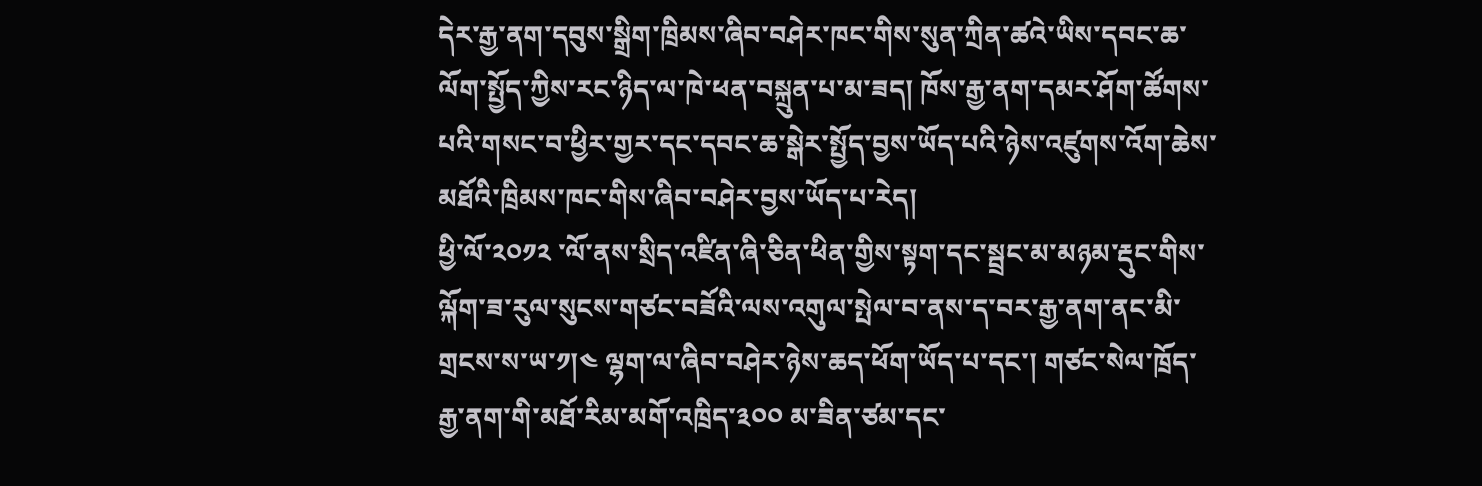དེར་རྒྱ་ནག་དབུས་སྒྲིག་ཁྲིམས་ཞིབ་བཤེར་ཁང་གིས་སུན་ཀྲིན་ཚའེ་ཡིས་དབང་ཆ་ལོག་སྤྱོད་ཀྱིས་རང་ཉིད་ལ་ཁེ་ཕན་བསྐྲུན་པ་མ་ཟད། ཁོས་རྒྱ་ནག་དམར་ཤོག་ཚོགས་པའི་གསང་བ་ཕྱིར་གྱར་དང་དབང་ཆ་སྒེར་སྤྱོད་བྱས་ཡོད་པའི་ཉེས་འཛུགས་འོག་ཆེས་མཐོའི་ཁྲིམས་ཁང་གིས་ཞིབ་བཤེར་བྱས་ཡོད་པ་རེད།
ཕྱི་ལོ་༢༠༡༢ ་ལོ་ནས་སྲིད་འཛིན་ཞི་ཅིན་ཕིན་གྱིས་སྟག་དང་སྦྲང་མ་མཉམ་རྡུང་གིས་ལྐོག་ཟ་རུལ་སུངས་གཙང་བཟོའི་ལས་འགུལ་སྤེལ་བ་ནས་ད་བར་རྒྱ་ནག་ནང་མི་གྲངས་ས་ཡ་༡།༤ ལྷག་ལ་ཞིབ་བཤེར་ཉེས་ཆད་ཕོག་ཡོད་པ་དང་། གཙང་སེལ་ཁྲོད་རྒྱ་ནག་གི་མཐོ་རིམ་མགོ་འཁྲིད་༣༠༠ མ་ཟིན་ཙམ་དང་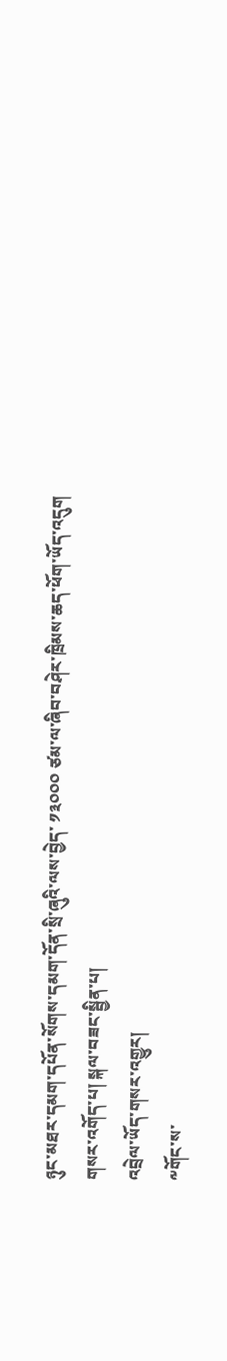ཉུང་མཐར་དམག་དཔོན་སོགས་དམག་དོན་སྲི་ཞུའི་ལས་བྱེད་ ༡༣༠༠༠ ཙམ་ལ་ཞིབ་བཤེར་ཁྲིམས་ཆད་ཕོག་ཡོད་འདུག
གསར་འགོད་པ། སྐལ་བཟང་སྦྱིན་པ།
འབྲེལ་ཡོད་གསར་འགྱུར།
༸གོང་ས་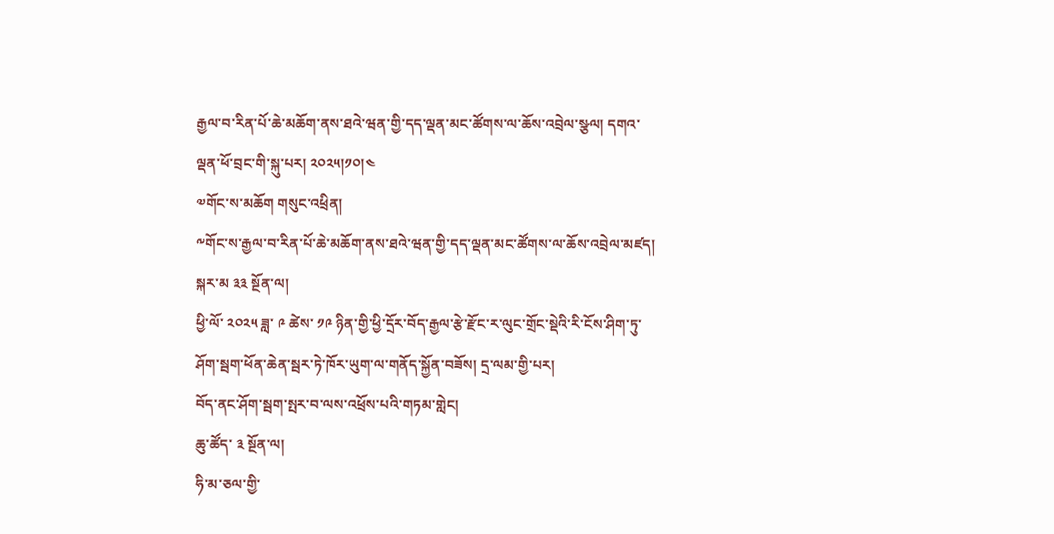རྒྱལ་བ་རིན་པོ་ཆེ་མཆོག་ནས་ཐའེ་ཝན་གྱི་དད་ལྡན་མང་ཚོགས་ལ་ཆོས་འབྲེལ་སྩལ། དགའ་ལྡན་ཕོ་བྲང་གི་སྐུ་པར། ༢༠༢༥།༡༠།༤
༧གོང་ས་མཆོག གསུང་འཕྲིན།
༸གོང་ས་རྒྱལ་བ་རིན་པོ་ཆེ་མཆོག་ནས་ཐའེ་ཝན་གྱི་དད་ལྡན་མང་ཚོགས་ལ་ཆོས་འབྲེལ་མཛད།
སྐར་མ ༣༣ སྔོན་ལ།
ཕྱི་ལོ་ ༢༠༢༥ ཟླ་ ༩ ཚེས་ ༡༩ ཉིན་གྱི་ཕྱི་དྲོར་བོད་རྒྱལ་རྩེ་རྫོང་ར་ལུང་གྲོང་སྡེའི་རི་ངོས་ཤིག་ཏུ་ཤོག་སྦག་ཕོན་ཆེན་སྦར་ཏེ་ཁོར་ཡུག་ལ་གནོད་སྐྱོན་བཟོས། དྲ་ལམ་གྱི་པར།
བོད་ནང་ཤོག་སྦག་སྤར་བ་ལས་འཕྲོས་པའི་གཏམ་གླེང།
ཆུ་ཚོད་ ༣ སྔོན་ལ།
ཧི་མ་ཅལ་གྱི་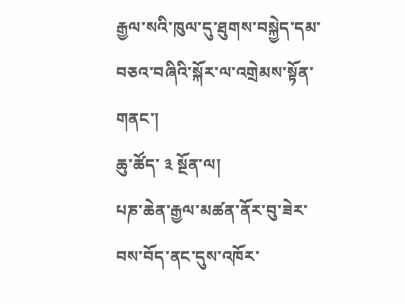རྒྱལ་སའི་ཁུལ་དུ་ཐུགས་བསྐྱེད་དམ་བཅའ་བཞིའི་སྐོར་ལ་འགྲེམས་སྟོན་གནང་།
ཆུ་ཚོད་ ༣ སྔོན་ལ།
པཎ་ཆེན་རྒྱལ་མཚན་ནོར་བུ་ཟེར་བས་བོད་ནང་དུས་འཁོར་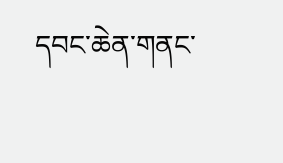དབང་ཆེན་གནང་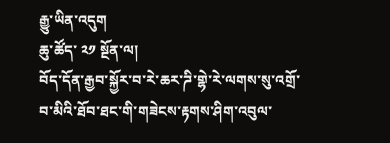རྒྱུ་ཡིན་འདུག
ཆུ་ཚོད་ ༢༡ སྔོན་ལ།
བོད་དོན་རྒྱབ་སྐྱོར་བ་རེ་ཆར་ཌི་གྷེ་རེ་ལགས་སུ་འགྲོ་བ་མིའི་ཐོབ་ཐང་གི་གཟེངས་རྟགས་ཤིག་འབུལ་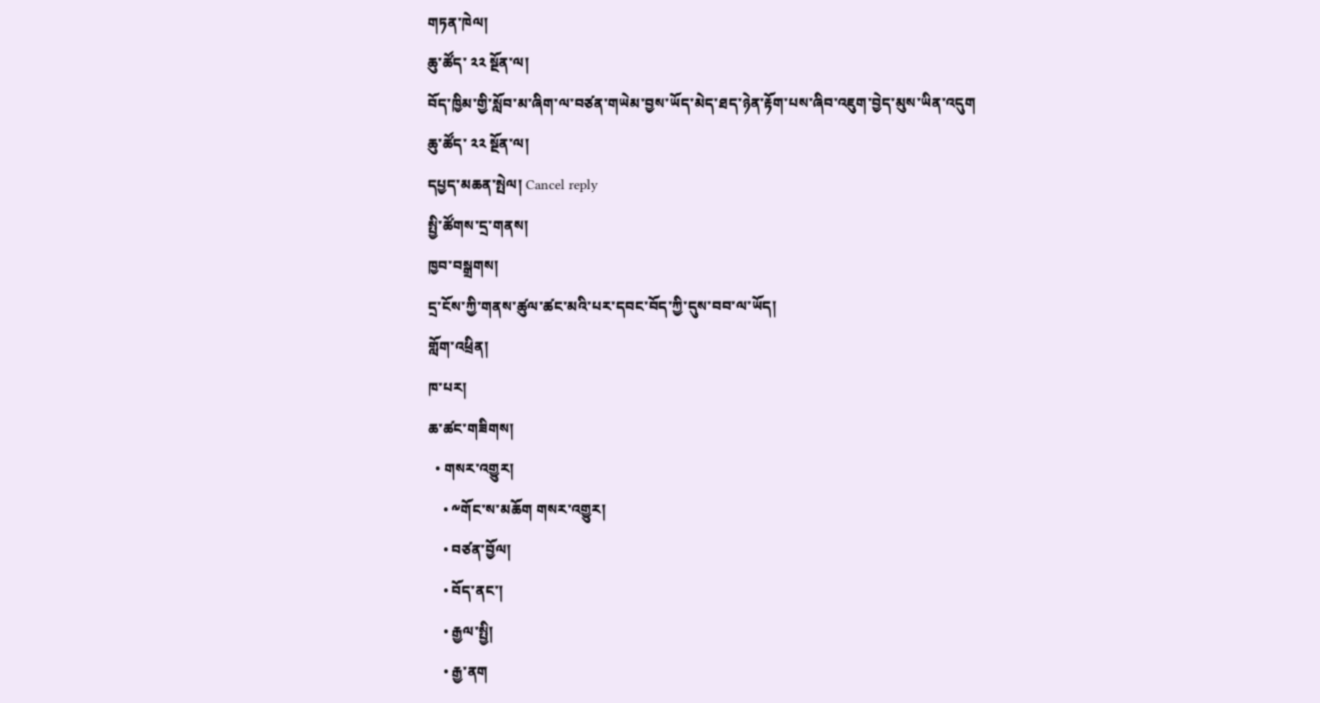གཏན་ཁེལ།
ཆུ་ཚོད་ ༢༢ སྔོན་ལ།
བོད་ཁྱིམ་གྱི་སློབ་མ་ཞིག་ལ་བཙན་གཡེམ་བྱས་ཡོད་མེད་ཐད་ཉེན་རྟོག་པས་ཞིབ་འཇུག་བྱེད་མུས་ཡིན་འདུག
ཆུ་ཚོད་ ༢༢ སྔོན་ལ།
དཔྱད་མཆན་སྤེལ། Cancel reply
སྤྱི་ཚོགས་དྲ་གནས།
ཁྱབ་བསྒྲགས།
དྲ་ངོས་ཀྱི་གནས་ཚུལ་ཚང་མའི་པར་དབང་བོད་ཀྱི་དུས་བབ་ལ་ཡོད།
གློག་འཕྲིན།
ཁ་པར།
ཆ་ཚང་གཟིགས།
  • གསར་འགྱུར།
    • ༸གོང་ས་མཆོག གསར་འགྱུར།
    • བཙན་བྱོལ།
    • བོད་ནང་།
    • རྒྱལ་སྤྱི།
    • རྒྱ་ནག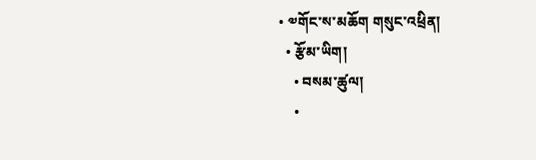• ༧གོང་ས་མཆོག གསུང་འཕྲིན།
  • རྩོམ་ཡིག།
    • བསམ་ཚུལ།
    •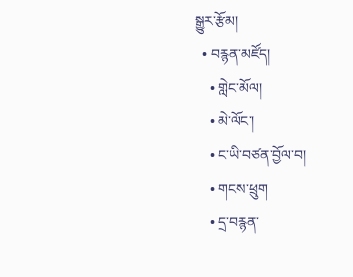སྒྱུར་རྩོམ།
  • བརྙན་མཛོད།
    • གླེང་མོལ།
    • མེ་ལོང་།
    • ང་ཡི་བཙན་བྱོལ་བ།
    • གངས་ཕྲུག
    • དྲ་བརྙན་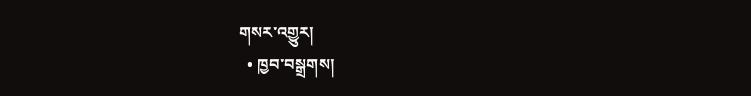གསར་འགྱུར།
  • ཁྱབ་བསྒྲགས།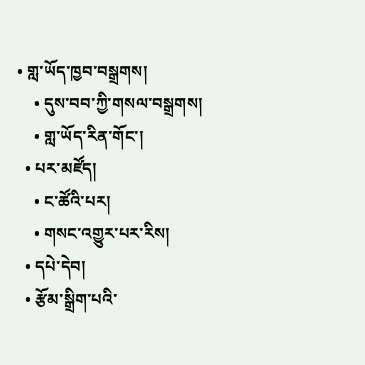• གླ་ཡོད་ཁྱབ་བསྒྲགས།
    • དུས་བབ་ཀྱི་གསལ་བསྒྲགས།
    • གླ་ཡོད་རིན་གོང་།
  • པར་མཛོད།
    • ང་ཚོའི་པར།
    • གསང་འགྱུར་པར་རིས།
  • དཔེ་དེབ།
  • རྩོམ་སྒྲིག་པའི་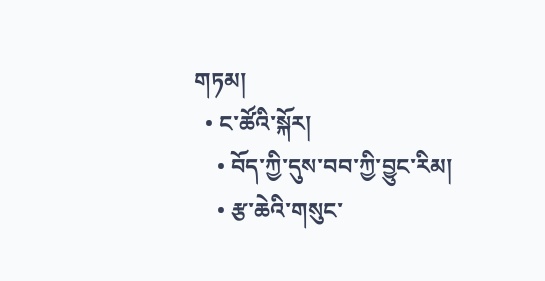གཏམ།
  • ང་ཚོའི་སྐོར།
    • བོད་ཀྱི་དུས་བབ་ཀྱི་བྱུང་རིམ།
    • རྩ་ཆེའི་གསུང་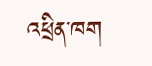འཕྲིན་ཁག